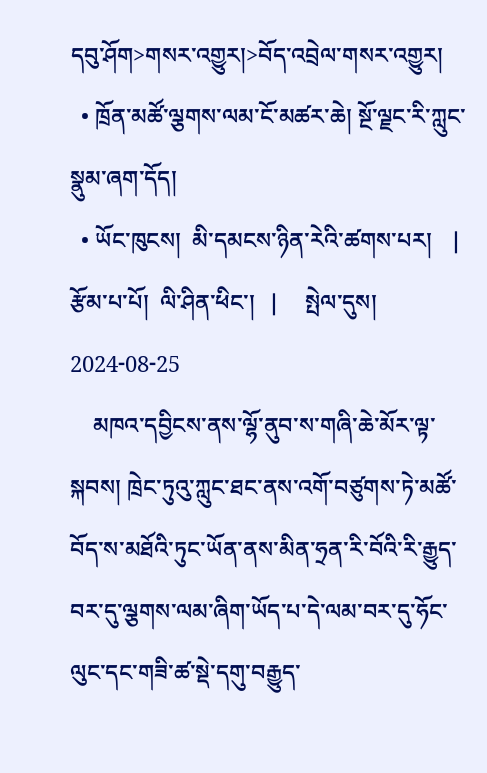དབུ་ཤོག>གསར་འགྱུར།>བོད་འབྲེལ་གསར་འགྱུར།
  • ཁྲོན་མཚོ་ལྕགས་ལམ་ངོ་མཚར་ཆེ། སྔོ་ལྗང་རི་ཀླུང་སྣུམ་ཞག་དོད།
  • ཡོང་ཁུངས།  མི་དམངས་ཉིན་རེའི་ཚགས་པར།    |     རྩོམ་པ་པོ།  ལི་ཤིན་ཕིང་།   |     སྤེལ་དུས།  2024-08-25
    མཁའ་དབྱིངས་ནས་ལྷོ་ནུབ་ས་གཞི་ཆེ་མོར་ལྟ་སྐབས། ཁྲེང་ཏུའུ་ཀླུང་ཐང་ནས་འགོ་བཙུགས་ཏེ་མཚོ་བོད་ས་མཐོའི་ཏུང་ཡོན་ནས་མིན་ཧྲན་རི་བོའི་རི་རྒྱུད་བར་དུ་ལྕགས་ལམ་ཞིག་ཡོད་པ་དེ་ལམ་བར་དུ་ཧོང་ལུང་དང་གཟི་ཚ་སྡེ་དགུ་བརྒྱུད་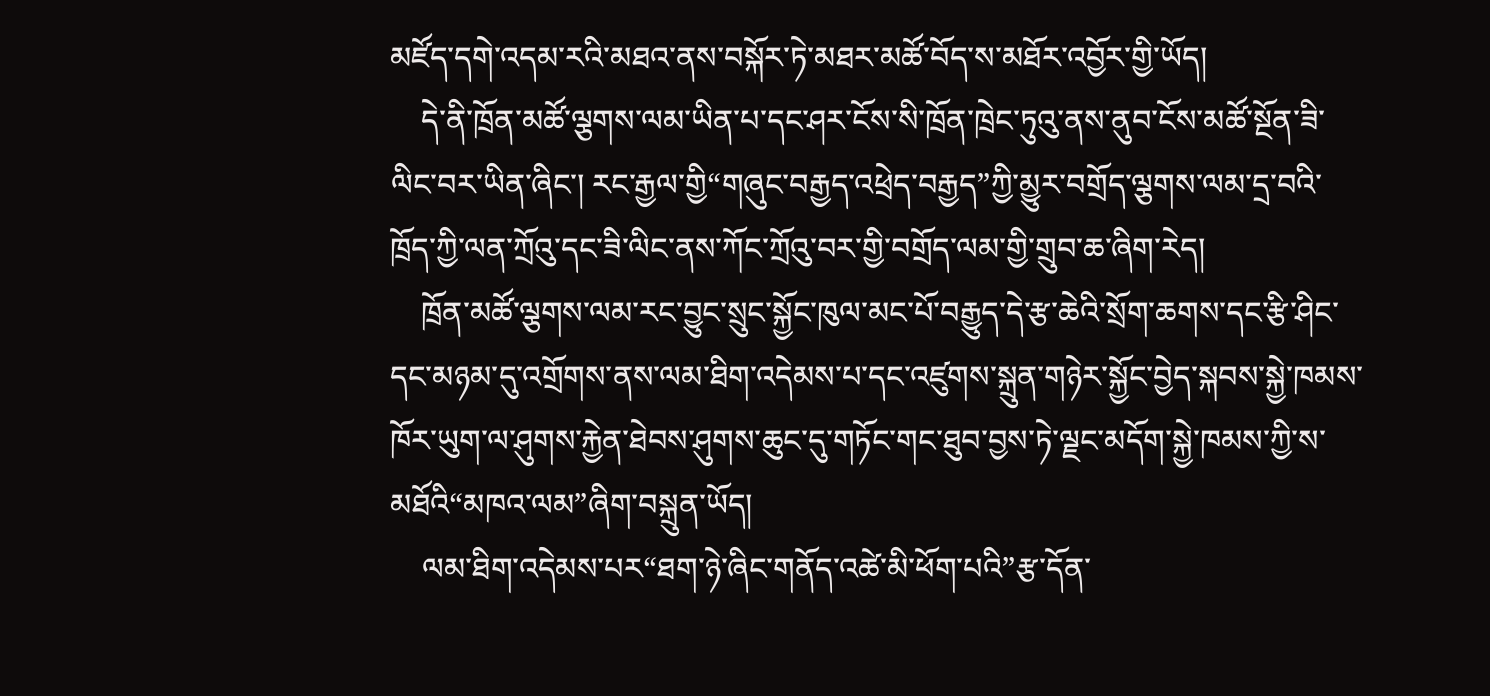མཛོད་དགེ་འདམ་རའི་མཐའ་ནས་བསྐོར་ཏེ་མཐར་མཚོ་བོད་ས་མཐོར་འབྱོར་གྱི་ཡོད།
    དེ་ནི་ཁྲོན་མཚོ་ལྕགས་ལམ་ཡིན་པ་དང་ཤར་ངོས་སི་ཁྲོན་ཁྲེང་ཏུའུ་ནས་ནུབ་ངོས་མཚོ་སྔོན་ཟི་ལིང་བར་ཡིན་ཞིང་། རང་རྒྱལ་གྱི“གཞུང་བརྒྱད་འཕྲེད་བརྒྱད”ཀྱི་མྱུར་བགྲོད་ལྕགས་ལམ་དྲ་བའི་ཁྲོད་ཀྱི་ལན་ཀྲོའུ་དང་ཟི་ལིང་ནས་ཀོང་ཀྲོའུ་བར་གྱི་བགྲོད་ལམ་གྱི་གྲུབ་ཆ་ཞིག་རེད།
    ཁྲོན་མཚོ་ལྕགས་ལམ་རང་བྱུང་སྲུང་སྐྱོང་ཁུལ་མང་པོ་བརྒྱུད་དེ་རྩ་ཆེའི་སྲོག་ཆགས་དང་རྩི་ཤིང་དང་མཉམ་དུ་འགྲོགས་ནས་ལམ་ཐིག་འདེམས་པ་དང་འཛུགས་སྐྲུན་གཉེར་སྐྱོང་བྱེད་སྐབས་སྐྱེ་ཁམས་ཁོར་ཡུག་ལ་ཤུགས་རྐྱེན་ཐེབས་ཤུགས་ཆུང་དུ་གཏོང་གང་ཐུབ་བྱས་ཏེ་ལྗང་མདོག་སྐྱེ་ཁམས་ཀྱི་ས་མཐོའི“མཁའ་ལམ”ཞིག་བསྐྲུན་ཡོད།
    ལམ་ཐིག་འདེམས་པར“ཐག་ཉེ་ཞིང་གནོད་འཚེ་མི་ཕོག་པའི”རྩ་དོན་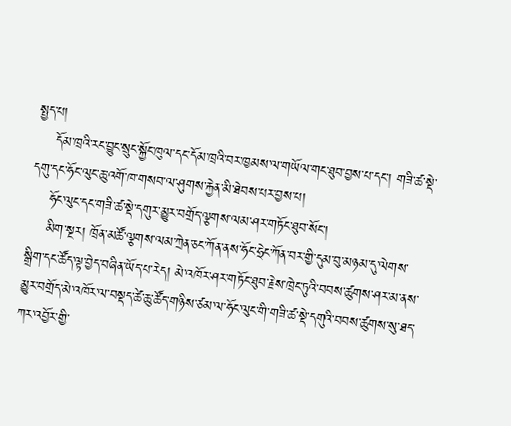སྤྱད་པ།
    དོམ་ཁྲའི་རང་བྱུང་སྲུང་སྐྱོང་ཁུལ་དང་དོམ་ཁྲའི་བར་ཁྱམས་ལ་གཡོལ་གང་ཐུབ་བྱས་པ་དང་། གཟི་ཚ་སྡེ་དགུ་དང་ཧོང་ལུང་ཆུ་འགོ་ཁ་གསབ་ལ་ཤུགས་རྐྱེན་མི་ཐེབས་པར་བྱས་པ།
    ཧོང་ལུང་དང་གཟི་ཚ་སྡེ་དགུར་མྱུར་བགྲོད་ལྕགས་ལམ་ཤར་གཏོང་ཐུབ་སོང་།
    མིག་སྔར། ཁྲོན་མཚོ་ལྕགས་ལམ་ཀྲེན་ཅང་ཀོན་ནས་ཧོང་ཧྲེང་ཀོན་བར་གྱི་དུམ་བུ་མཉམ་དུ་ལེགས་སྒྲིག་དང་ཚོད་ལྟ་བྱེད་བཞིན་ཡོད་པ་རེད། མེ་འཁོར་ཤར་གཏོང་ཐུབ་རྗེས་ཁྲེང་ཏུའི་བབས་ཚུགས་ཤར་མ་ནས་མྱུར་བགྲོད་མེ་འཁོར་ལ་བསྡད་ཚེ་ཆུ་ཚོད་གཉིས་ཙམ་ལ་ཧོང་ལུང་གི་གཟི་ཚ་སྡེ་དགུའི་བབས་ཚུགས་སུ་ཐད་ཀར་འབྱོར་གྱི་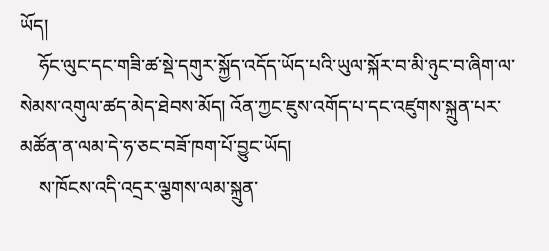ཡོད།
    ཧོང་ལུང་དང་གཟི་ཚ་སྡེ་དགུར་སྐྱོད་འདོད་ཡོད་པའི་ཡུལ་སྐོར་བ་མི་ཉུང་བ་ཞིག་ལ་སེམས་འགུལ་ཚད་མེད་ཐེབས་མོད། འོན་ཀྱང་ཇུས་འགོད་པ་དང་འཛུགས་སྐྲུན་པར་མཚོན་ན་ལམ་དེ་ཧ་ཅང་བཟོ་ཁག་པོ་བྱུང་ཡོད།
    ས་ཁོངས་འདི་འདྲར་ལྕགས་ལམ་སྐྲུན་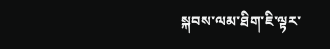སྐབས་ལམ་ཐིག་ཇི་ལྟར་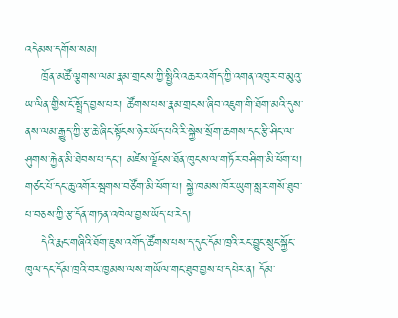འདེམས་དགོས་སམ།
    ཁྲོན་མཚོ་ལྕགས་ལམ་རྣམ་གྲངས་ཀྱི་སྤྱིའི་འཆར་འགོད་ཀྱི་འགན་འཁུར་བ་མུའུ་ཡ་ལིན་གྱིས་ངོ་སྤྲོད་བྱས་པར། ཚོགས་པས་རྣམ་གྲངས་ཞིབ་འཇུག་གི་ཐོག་མའི་དུས་ནས་ལམ་རྒྱུད་ཀྱི་རྩ་ཆེ་ཞིང་སྟོངས་ཉེར་ཡོད་པའི་རི་སྐྱེས་སྲོག་ཆགས་དང་རྩི་ཤིང་ལ་ཤུགས་རྐྱེན་མི་ཐེབས་པ་དང་། མཛེས་ལྗོངས་ཐོན་ཁུངས་ལ་གཏོར་བཤིག་མི་ཕོག་པ། གཙང་པོ་དང་ཆུ་འགོར་སྦགས་བཙོག་མི་ཕོག་པ། སྐྱེ་ཁམས་ཁོར་ཡུག་སླར་གསོ་ཐུབ་པ་བཅས་ཀྱི་རྩ་དོན་གཏན་འཁེལ་བྱས་ཡོད་པ་རེད།
    དེའི་རྨང་གཞིའི་ཐོག་ཇུས་འགོད་ཚོགས་པས་ད་དུང་དོམ་ཁྲའི་རང་བྱུང་སྲུང་སྐྱོང་ཁུལ་དང་དོམ་ཁྲའི་བར་ཁྱམས་ལས་གཡོལ་གང་ཐུབ་བྱས་པ་དཔེར་ན། དོམ་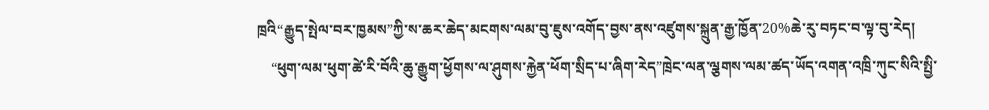ཁྲའི“རྒྱུད་སྤེལ་བར་ཁྱམས”ཀྱི་ས་ཆར་ཆེད་མངགས་ལམ་བུ་ཇུས་འགོད་བྱས་ནས་འཛུགས་སྐྲུན་རྒྱ་ཁྱོན་20%ཆེ་རུ་བཏང་བ་ལྟ་བུ་རེད།
    “ཕུག་ལམ་ཕུག་ཚེ་རི་བོའི་ཆུ་རྒྱུག་ཕྱོགས་ལ་ཤུགས་རྐྱེན་ཕོག་སྲིད་པ་ཞིག་རེད”ཁྲེང་ལན་ལྕགས་ལམ་ཚད་ཡོད་འགན་འཁྲི་ཀུང་སིའི་སྤྱི་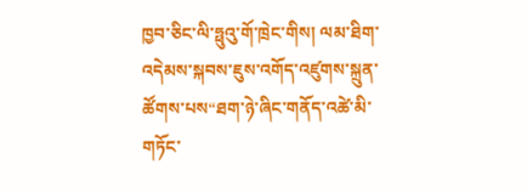ཁྱབ་ཅིང་ལི་ཧྥུའུ་གོ་ཁྲེང་གིས། ལམ་ཐིག་འདེམས་སྐབས་ཇུས་འགོད་འཛུགས་སྐྲུན་ཚོགས་པས“ཐག་ཉེ་ཞིང་གནོད་འཚེ་མི་གཏོང་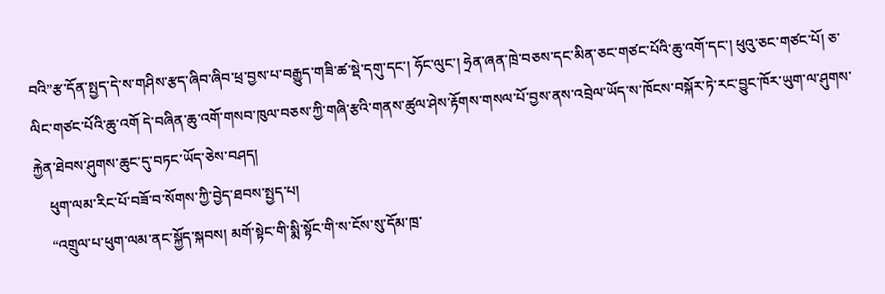བའི”རྩ་དོན་སྤྱད་དེ་ས་གཤིས་རྩད་ཞིབ་ཞིབ་ཕྲ་བྱས་པ་བརྒྱུད་གཟི་ཚ་སྡེ་དགུ་དང་། ཧོང་ལུང་། ཧྲེན་ཞན་ཁྲེ་བཅས་དང་མིན་ཅང་གཙང་པོའི་ཆུ་འགོ་དང་། ཕུའུ་ཅང་གཙང་པོ། ཅ་ལིང་གཙང་པོའི་ཆུ་འགོ དེ་བཞིན་ཆུ་འགོ་གསབ་ཁུལ་བཅས་ཀྱི་གཞི་རྩའི་གནས་ཚུལ་ཤེས་རྟོགས་གསལ་པོ་བྱས་ནས་འབྲེལ་ཡོད་ས་ཁོངས་བསྐོར་ཏེ་རང་བྱུང་ཁོར་ཡུག་ལ་ཤུགས་རྐྱེན་ཐེབས་ཤུགས་ཆུང་དུ་བཏང་ཡོད་ཅེས་བཤད།
    ཕུག་ལམ་རིང་པོ་བཟོ་བ་སོགས་ཀྱི་བྱེད་ཐབས་སྤྱད་པ།
    “འགྲུལ་པ་ཕུག་ལམ་ནང་སྐྱོད་སྐབས། མགོ་སྟེང་གི་སྨི་སྟོང་གི་ས་ངོས་སུ་དོམ་ཁྲ་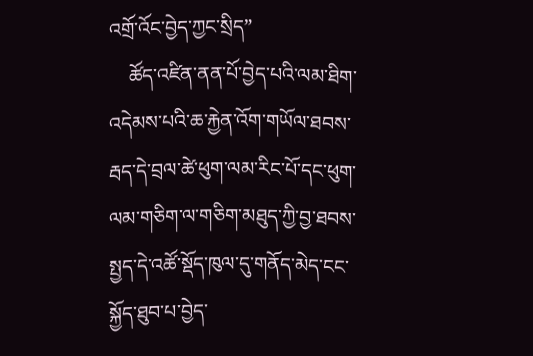འགྲོ་འོང་བྱེད་ཀྱང་སྲིད”
    ཚོད་འཛིན་ནན་པོ་བྱེད་པའི་ལམ་ཐིག་འདེམས་པའི་ཆ་རྐྱེན་འོག་གཡོལ་ཐབས་རྦད་དེ་བྲལ་ཚེ་ཕུག་ལམ་རིང་པོ་དང་ཕུག་ལམ་གཅིག་ལ་གཅིག་མཐུད་ཀྱི་བྱ་ཐབས་སྤྱད་དེ་འཚོ་སྡོད་ཁུལ་དུ་གནོད་མེད་ངང་སྐྱོད་ཐུབ་པ་བྱེད་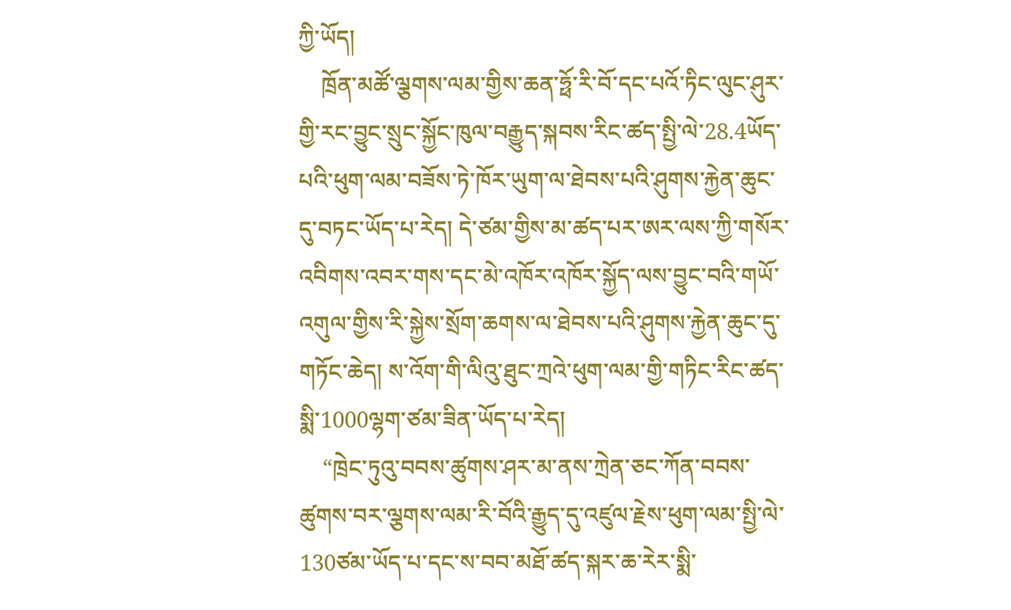ཀྱི་ཡོད།
    ཁྲོན་མཚོ་ལྕགས་ལམ་གྱིས་ཆན་ཧྥོ་རི་བོ་དང་པའོ་ཏིང་ལུང་ཤུར་གྱི་རང་བྱུང་སྲུང་སྐྱོང་ཁུལ་བརྒྱུད་སྐབས་རིང་ཚད་སྤྱི་ལེ་28.4ཡོད་པའི་ཕུག་ལམ་བཟོས་ཏེ་ཁོར་ཡུག་ལ་ཐེབས་པའི་ཤུགས་རྐྱེན་ཆུང་དུ་བཏང་ཡོད་པ་རེད། དེ་ཙམ་གྱིས་མ་ཚད་པར་ཨར་ལས་ཀྱི་གསོར་འབིགས་འབར་གས་དང་མེ་འཁོར་འཁོར་སྐྱོད་ལས་བྱུང་བའི་གཡོ་འགུལ་གྱིས་རི་སྐྱེས་སྲོག་ཆགས་ལ་ཐེབས་པའི་ཤུགས་རྐྱེན་ཆུང་དུ་གཏོང་ཆེད། ས་འོག་གི་ལིའུ་ཐུང་ཀྲའེ་ཕུག་ལམ་གྱི་གཏིང་རིང་ཚད་སྨི་1000ལྷག་ཙམ་ཟིན་ཡོད་པ་རེད།
    “ཁྲེང་ཏུའུ་བབས་ཚུགས་ཤར་མ་ནས་ཀྲེན་ཅང་ཀོན་བབས་ཚུགས་བར་ལྕགས་ལམ་རི་བོའི་རྒྱུད་དུ་འཛུལ་རྗེས་ཕུག་ལམ་སྤྱི་ལེ་130ཙམ་ཡོད་པ་དང་ས་བབ་མཐོ་ཚད་སྐར་ཆ་རེར་སྨི་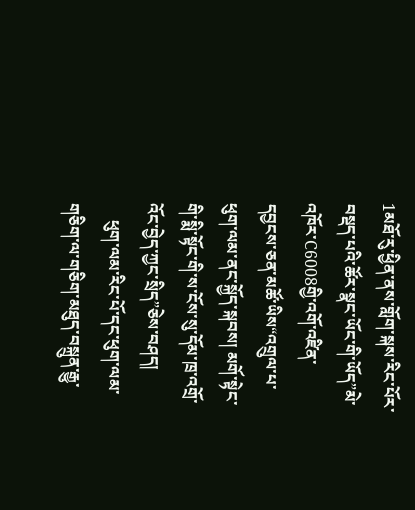1མཐོ་རུ་ཕྱིན་ནས་གློག་སྐས་རིང་པོར་བསྡད་པའི་ཚོར་སྣང་ཡོང་གི་ཡོད”མེ་འཁོར་C6008གྱི་འགོ་འཛིན་དབྱངས་ཅན་མཚོ་ཡིས“འགྲུལ་པ་ཕུག་ལམ་ནང་སྐྱོད་སྐབས། མགོ་སྟེང་གི་སྨི་སྟོང་གི་ས་ངོས་སུ་དོམ་ཁྲ་འགྲོ་འོང་བྱེད་ཀྱང་སྲིད”ཅེས་བཤད།
    ཕུག་ལམ་རིང་པོ་དང་ཕུག་ལམ་གཅིག་ལ་གཅིག་མཐུད་བསྐྲུན་རྒྱུ་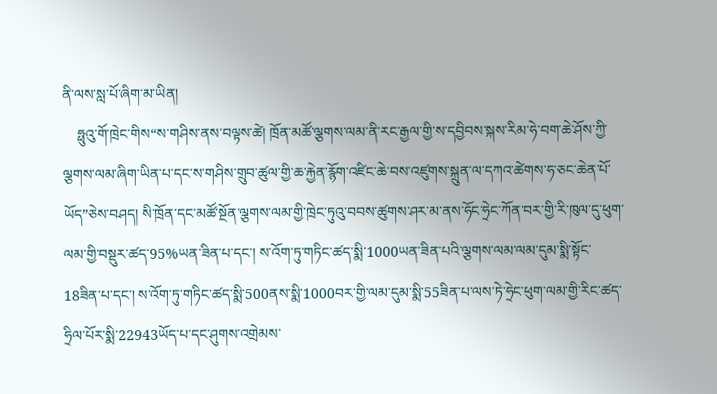ནི་ལས་སླ་པོ་ཞིག་མ་ཡིན།
    ཧྥུའུ་གོ་ཁྲེང་གིས“ས་གཤིས་ནས་བལྟས་ཚེ། ཁྲོན་མཚོ་ལྕགས་ལམ་ནི་རང་རྒྱལ་གྱི་ས་དབྱིབས་སྐས་རིམ་ཧེ་བག་ཆེ་ཤོས་ཀྱི་ལྕགས་ལམ་ཞིག་ཡིན་པ་དང་ས་གཤིས་གྲུབ་ཚུལ་གྱི་ཆ་རྐྱེན་རྙོག་འཛིང་ཆེ་བས་འཛུགས་སྐྲུན་ལ་དཀའ་ཚེགས་ཧ་ཅང་ཆེན་པོ་ཡོད”ཅེས་བཤད། སི་ཁྲོན་དང་མཚོ་སྔོན་ལྕགས་ལམ་གྱི་ཁྲེང་ཏུའུ་བབས་ཚུགས་ཤར་མ་ནས་ཧོང་ཧྲེང་ཀོན་བར་གྱི་རི་ཁུལ་དུ་ཕུག་ལམ་གྱི་བསྡུར་ཚད་95%ཡན་ཟིན་པ་དང་། ས་འོག་ཏུ་གཏིང་ཚད་སྨི་1000ཡན་ཟིན་པའི་ལྕགས་ལམ་ལམ་དུམ་སྨི་སྟོང་18ཟིན་པ་དང་། ས་འོག་ཏུ་གཏིང་ཚད་སྨི་500ནས་སྨི་1000བར་གྱི་ལམ་དུམ་སྨི་55ཟིན་པ་ལས་ཏེ་ཧྲེང་ཕུག་ལམ་གྱི་རིང་ཚད་ཧྲིལ་པོར་སྨི་22943ཡོད་པ་དང་ཤུགས་འགྲེམས་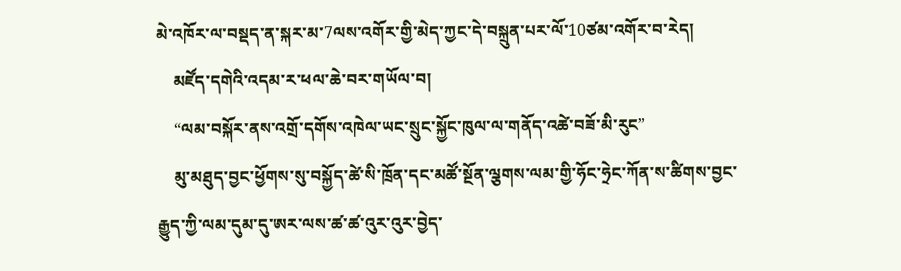མེ་འཁོར་ལ་བསྡད་ན་སྐར་མ་7ལས་འགོར་གྱི་མེད་ཀྱང་དེ་བསྐྲུན་པར་ལོ་10ཙམ་འགོར་བ་རེད།
    མཛོད་དགེའི་འདམ་ར་ཕལ་ཆེ་བར་གཡོལ་བ།
    “ལམ་བསྐོར་ནས་འགྲོ་དགོས་འཁེལ་ཡང་སྲུང་སྐྱོང་ཁུལ་ལ་གནོད་འཚེ་བཟོ་མི་རུང”
    མུ་མཐུད་བྱང་ཕྱོགས་སུ་བསྐྱོད་ཚེ་སི་ཁྲོན་དང་མཚོ་སྔོན་ལྕགས་ལམ་གྱི་ཧོང་ཧྲེང་ཀོན་ས་ཚིགས་བྱང་རྒྱུད་ཀྱི་ལམ་དུམ་དུ་ཨར་ལས་ཚ་ཚ་འུར་འུར་བྱེད་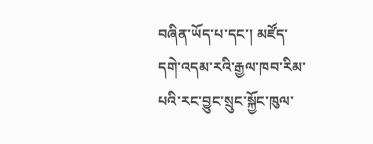བཞིན་ཡོད་པ་དང་། མཛོད་དགེ་འདམ་རའི་རྒྱལ་ཁབ་རིམ་པའི་རང་བྱུང་སྲུང་སྐྱོང་ཁུལ་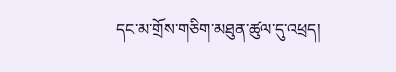དང་མ་གྲོས་གཅིག་མཐུན་ཚུལ་དུ་འཕྲད།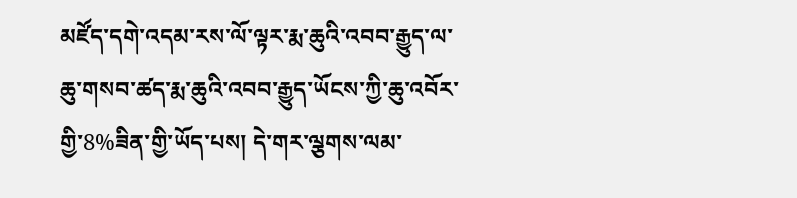མཛོད་དགེ་འདམ་རས་ལོ་ལྟར་རྨ་ཆུའི་འབབ་རྒྱུད་ལ་ཆུ་གསབ་ཚད་རྨ་ཆུའི་འབབ་རྒྱུད་ཡོངས་ཀྱི་ཆུ་འབོར་གྱི་8%ཟིན་གྱི་ཡོད་པས། དེ་གར་ལྕགས་ལམ་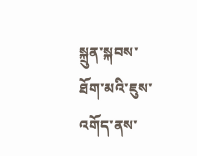སྐྲུན་སྐབས་ཐོག་མའི་ཇུས་འགོད་ནས་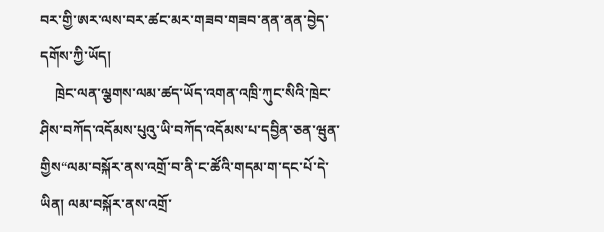བར་གྱི་ཨར་ལས་བར་ཚང་མར་གཟབ་གཟབ་ནན་ནན་བྱེད་དགོས་ཀྱི་ཡོད།
    ཁྲེང་ལན་ལྕགས་ལམ་ཚད་ཡོད་འགན་འཁྲི་ཀུང་སིའི་ཁྲེང་ཤིས་བཀོད་འདོམས་པུའུ་ཡི་བཀོད་འདོམས་པ་དབྱིན་ཅན་ཝུན་གྱིས“ལམ་བསྐོར་ནས་འགྲོ་བ་ནི་ང་ཚོའི་གདམ་ག་དང་པོ་དེ་ཡིན། ལམ་བསྐོར་ནས་འགྲོ་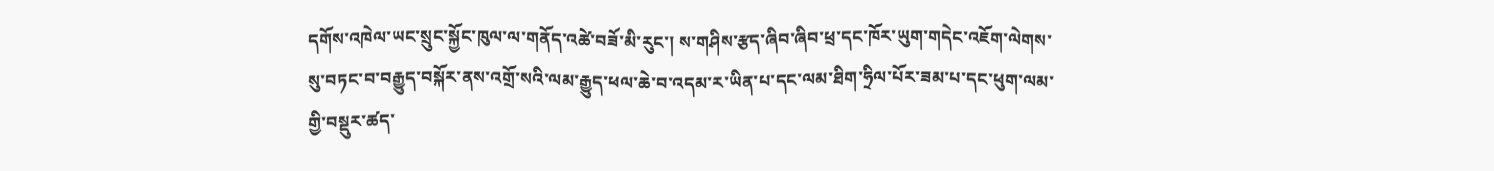དགོས་འཁེལ་ཡང་སྲུང་སྐྱོང་ཁུལ་ལ་གནོད་འཚེ་བཟོ་མི་རུང་། ས་གཤིས་རྩད་ཞིབ་ཞིབ་ཕྲ་དང་ཁོར་ཡུག་གདེང་འཇོག་ལེགས་སུ་བཏང་བ་བརྒྱུད་བསྐོར་ནས་འགྲོ་སའི་ལམ་རྒྱུད་ཕལ་ཆེ་བ་འདམ་ར་ཡིན་པ་དང་ལམ་ཐིག་ཧྲིལ་པོར་ཟམ་པ་དང་ཕུག་ལམ་གྱི་བསྡུར་ཚད་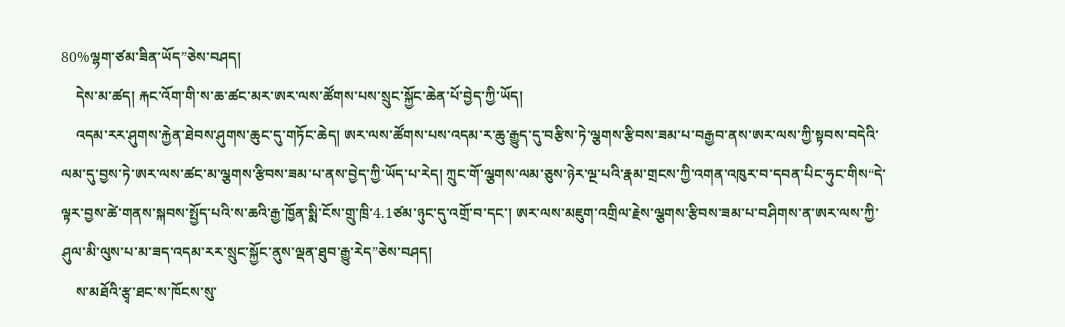80%ལྷག་ཙམ་ཟིན་ཡོད”ཅེས་བཤད།
    དེས་མ་ཚད། རྐང་འོག་གི་ས་ཆ་ཚང་མར་ཨར་ལས་ཚོགས་པས་སྲུང་སྐྱོང་ཆེན་པོ་བྱེད་ཀྱི་ཡོད།
    འདམ་རར་ཤུགས་རྐྱེན་ཐེབས་ཤུགས་ཆུང་དུ་གཏོང་ཆེད། ཨར་ལས་ཚོགས་པས་འདམ་ར་ཆུ་རྒྱུད་དུ་བརྩིས་ཏེ་ལྕགས་རྩིབས་ཟམ་པ་བརྒྱབ་ནས་ཨར་ལས་ཀྱི་སྟབས་བདེའི་ལམ་དུ་བྱས་ཏེ་ཨར་ལས་ཚང་མ་ལྕགས་རྩིབས་ཟམ་པ་ནས་བྱེད་ཀྱི་ཡོད་པ་རེད། ཀྲུང་གོ་ལྕགས་ལམ་ཅུས་ཉེར་ལྔ་པའི་རྣམ་གྲངས་ཀྱི་འགན་འཁུར་བ་དབན་པིང་ཧུང་གིས“དེ་ལྟར་བྱས་ཚེ་གནས་སྐབས་སྤྱོད་པའི་ས་ཆའི་རྒྱ་ཁྱོན་སྨི་ངོས་གྲུ་ཁྲི་4.1ཙམ་ཉུང་དུ་འགྲོ་བ་དང་། ཨར་ལས་མཇུག་འགྲིལ་རྗེས་ལྕགས་རྩིབས་ཟམ་པ་བཤིགས་ན་ཨར་ལས་ཀྱི་ཤུལ་མི་ལུས་པ་མ་ཟད་འདམ་རར་སྲུང་སྐྱོང་ནུས་ལྡན་ཐུབ་རྒྱུ་རེད”ཅེས་བཤད།
    ས་མཐོའི་རྩྭ་ཐང་ས་ཁོངས་སུ་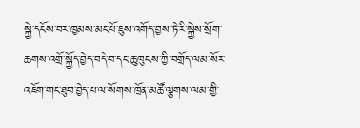སྐྱེ་དངོས་བར་ཁྱམས་མང་པོ་ཇུས་འགོད་བྱས་ཏེ་རི་སྐྱེས་སྲོག་ཆགས་འགྲོ་སྐྱོད་བྱེད་བདེ་བ་དང་ཆུ་ཁུངས་ཀྱི་བགྲོད་ལམ་སོར་འཇོག་གང་ཐུབ་བྱེད་པ་ལ་སོགས་ཁྲོན་མཚོ་ལྕགས་ལམ་གྱི་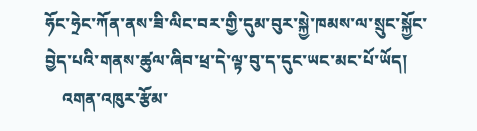ཧོང་ཧྲེང་ཀོན་ནས་ཟི་ལིང་བར་གྱི་དུམ་བུར་སྐྱེ་ཁམས་ལ་སྲུང་སྐྱོང་བྱེད་པའི་གནས་ཚུལ་ཞིབ་ཕྲ་དེ་ལྟ་བུ་ད་དུང་ཡང་མང་པོ་ཡོད།
    འགན་འཁུར་རྩོམ་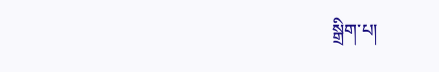སྒྲིག་པ།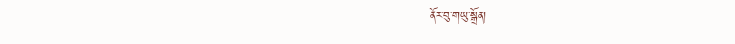ནོར་བུ་གཡུ་སྒྲོན།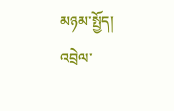མཉམ་སྤྱོད།
འབྲེལ་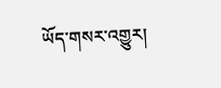ཡོད་གསར་འགྱུར།